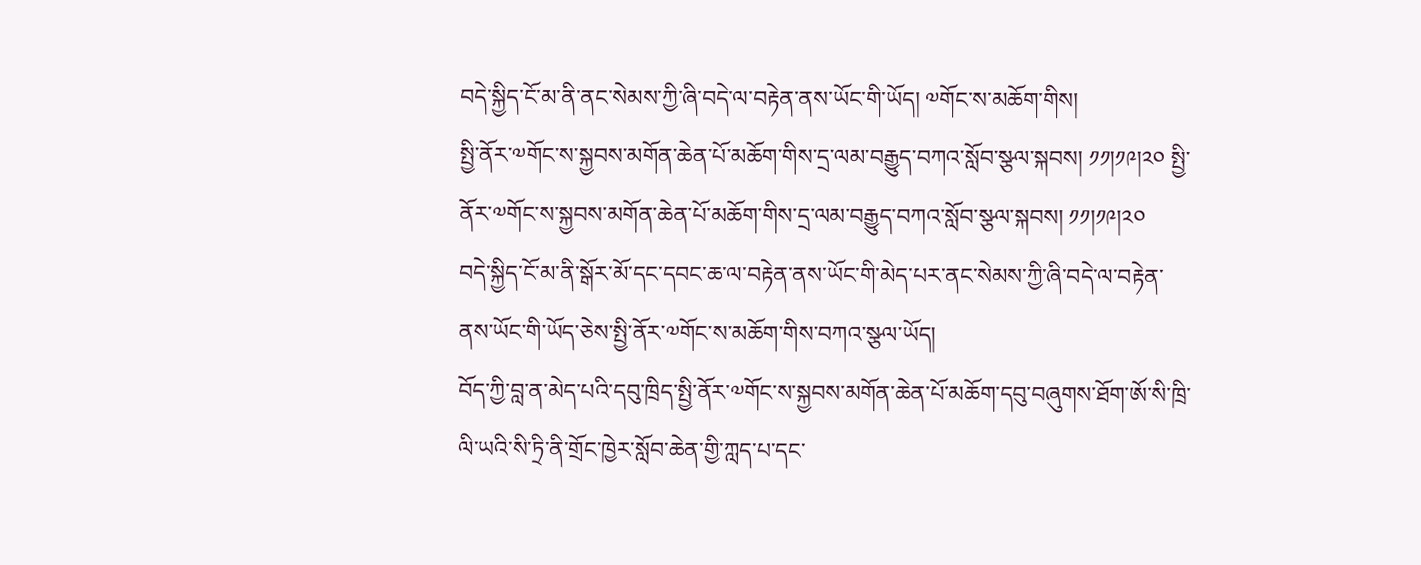བདེ་སྐྱིད་ངོ་མ་ནི་ནང་སེམས་ཀྱི་ཞི་བདེ་ལ་བརྟེན་ནས་ཡོང་གི་ཡོད། ༧གོང་ས་མཆོག་གིས།
སྤྱི་ནོར་༧གོང་ས་སྐྱབས་མགོན་ཆེན་པོ་མཆོག་གིས་དྲ་ལམ་བརྒྱུད་བཀའ་སློབ་སྩལ་སྐབས། ༡༡།༡༩།༢༠ སྤྱི་ནོར་༧གོང་ས་སྐྱབས་མགོན་ཆེན་པོ་མཆོག་གིས་དྲ་ལམ་བརྒྱུད་བཀའ་སློབ་སྩལ་སྐབས། ༡༡།༡༩།༢༠
བདེ་སྐྱིད་ངོ་མ་ནི་སྒོར་མོ་དང་དབང་ཆ་ལ་བརྟེན་ནས་ཡོང་གི་མེད་པར་ནང་སེམས་ཀྱི་ཞི་བདེ་ལ་བརྟེན་ནས་ཡོང་གི་ཡོད་ཅེས་སྤྱི་ནོར་༧གོང་ས་མཆོག་གིས་བཀའ་སྩལ་ཡོད།
བོད་ཀྱི་བླ་ན་མེད་པའི་དབུ་ཁྲིད་སྤྱི་ནོར་༧གོང་ས་སྐྱབས་མགོན་ཆེན་པོ་མཆོག་དབུ་བཞུགས་ཐོག་ཨོ་སི་ཁྲི་ལི་ཡའི་སི་ཏྲི་ནི་གྲོང་ཁྱེར་སློབ་ཆེན་གྱི་ཀླད་པ་དང་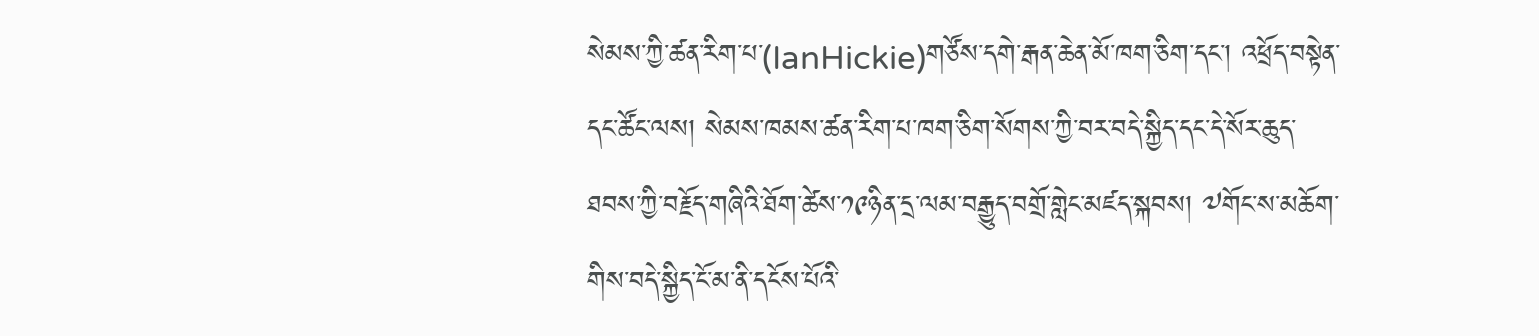སེམས་ཀྱི་ཚན་རིག་པ་(IanHickie)གཙོས་དགེ་རྒན་ཆེན་མོ་ཁག་ཅིག་དང་། འཕྲོད་བསྟེན་དང་ཚོང་ལས། སེམས་ཁམས་ཚན་རིག་པ་ཁག་ཅིག་སོགས་ཀྱི་བར་བདེ་སྐྱིད་དང་དེ་སོར་ཆུད་ཐབས་ཀྱི་བརྗོད་གཞིའི་ཐོག་ཚེས་༡༩ཉིན་དྲ་ལམ་བརྒྱུད་བགྲོ་གླེང་མཛད་སྐབས། ༧གོང་ས་མཆོག་གིས་བདེ་སྐྱིད་ངོ་མ་ནི་དངོས་པོའི་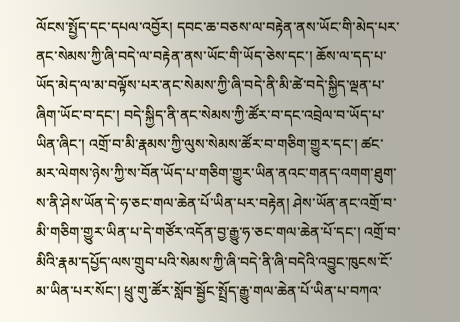ལོངས་སྤྱོད་དང་དཔལ་འབྱོར། དབང་ཆ་བཅས་ལ་བརྟེན་ནས་ཡོང་གི་མེད་པར་ནང་སེམས་ཀྱི་ཞི་བདེ་ལ་བརྟེན་ནས་ཡོང་གི་ཡོད་ཅེས་དང་། ཆོས་ལ་དད་པ་ཡོད་མེད་ལ་མ་བལྟོས་པར་ནང་སེམས་ཀྱི་ཞི་བདེ་ནི་མི་ཚེ་བདེ་སྐྱིད་ལྡན་པ་ཞིག་ཡོང་བ་དང་། བདེ་སྐྱིད་ནི་ནང་སེམས་ཀྱི་ཚོར་བ་དང་འབྲེལ་བ་ཡོད་པ་ཡིན་ཞིང་། འགྲོ་བ་མི་རྣམས་ཀྱི་ལུས་སེམས་ཚོར་བ་གཅིག་གྱུར་དང་། ཚང་མར་ལེགས་ཉེས་ཀྱི་ས་བོན་ཡོད་པ་གཅིག་གྱུར་ཡིན་ནའང་གནད་འགག་ཐུག་ས་ནི་ཤེས་ཡོན་དེ་ཧ་ཅང་གལ་ཆེན་པོ་ཡིན་པར་བརྟེན། ཤེས་ཡོན་ནང་འགྲོ་བ་མི་གཅིག་གྱུར་ཡིན་པ་དེ་གཙོར་འདོན་བྱ་རྒྱུ་ཧ་ཅང་གལ་ཆེན་པོ་དང་། འགྲོ་བ་མིའི་རྣམ་དཔྱོད་ལས་གྲུབ་པའི་སེམས་ཀྱི་ཞི་བདེ་ནི་ཞི་བདེའི་འབྱུང་ཁུངས་ངོ་མ་ཡིན་པར་སོང་། ཕྲུ་གུ་ཚོར་སློབ་སྦྱོང་སྤྲོད་རྒྱུ་གལ་ཆེན་པོ་ཡིན་པ་བཀའ་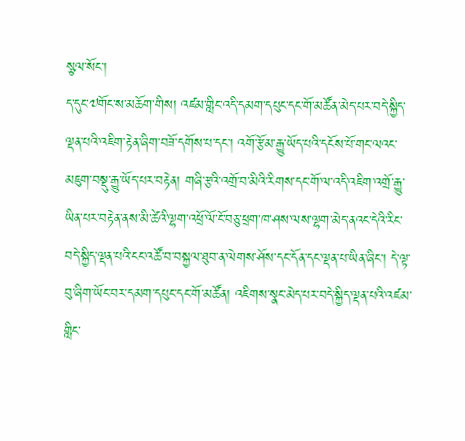སྩལ་སོང་།
ད་དུང་༧གོང་ས་མཆོག་གིས། འཛམ་གླིང་འདི་དམག་དཔུང་དང་གོ་མཚོན་མེད་པར་བདེ་སྐྱིད་ལྡན་པའི་འཇིག་རྟེན་ཞིག་བཟོ་དགོས་པ་དང་། འགོ་རྩོམ་རྒྱུ་ཡོད་པའི་དངོས་པོ་གང་ལའང་མཇུག་བསྡུ་རྒྱུ་ཡོད་པར་བརྟེན། གཞི་རྩའི་འགྲོ་བ་མིའི་རིགས་དང་གོ་ལ་འདི་འཇིག་འགྲོ་རྒྱུ་ཡིན་པར་བརྟེན་ནས་མི་ཚེའི་ལྷག་འཕྲོ་ལོ་ངོ་བཅུ་ཕྲག་ཁ་ཤས་ལས་ལྷག་མེད་ནའང་དེའི་རིང་བདེ་སྐྱིད་ལྡན་པའི་ངང་འཚོ་བ་བསྐྱལ་ཐུབ་ན་ལེགས་ཤོས་དང་དོན་དང་ལྡན་པ་ཡིན་ཞིང་། དེ་ལྟ་བུ་ཞིག་ཡོང་བར་དམག་དཔུང་དང་གོ་མཚོན། འཇིགས་སྣང་མེད་པར་བདེ་སྐྱིད་ལྡན་པའི་འཛམ་གླིང་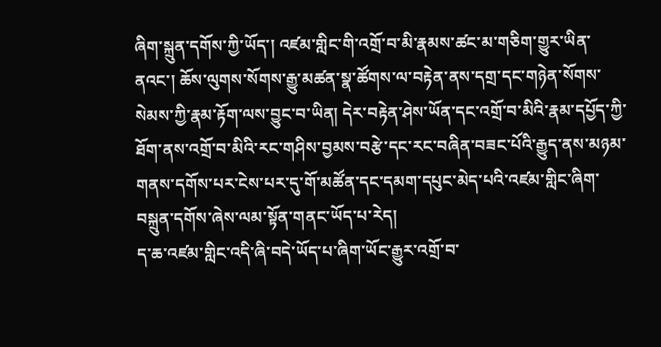ཞིག་སྐྲུན་དགོས་ཀྱི་ཡོད་། འཛམ་གླིང་གི་འགྲོ་བ་མི་རྣམས་ཚང་མ་གཅིག་གྱུར་ཡིན་ནའང་། ཆོས་ལུགས་སོགས་རྒྱུ་མཚན་སྣ་ཚོགས་ལ་བརྟེན་ནས་དགྲ་དང་གཉེན་སོགས་སེམས་ཀྱི་རྣམ་རྟོག་ལས་བྱུང་བ་ཡིན། དེར་བརྟེན་ཤེས་ཡོན་དང་འགྲོ་བ་མིའི་རྣམ་དཔྱོད་ཀྱི་ཐོག་ནས་འགྲོ་བ་མིའི་རང་གཤིས་བྱམས་བརྩེ་དང་རང་བཞིན་བཟང་པོའི་རྒྱུད་ནས་མཉམ་གནས་དགོས་པར་ངེས་པར་དུ་གོ་མཚོན་དང་དམག་དཔུང་མེད་པའི་འཛམ་གླིང་ཞིག་བསྐྲུན་དགོས་ཞེས་ལམ་སྟོན་གནང་ཡོད་པ་རེད།
ད་ཆ་འཛམ་གླིང་འདི་ཞི་བདེ་ཡོད་པ་ཞིག་ཡོང་རྒྱུར་འགྲོ་བ་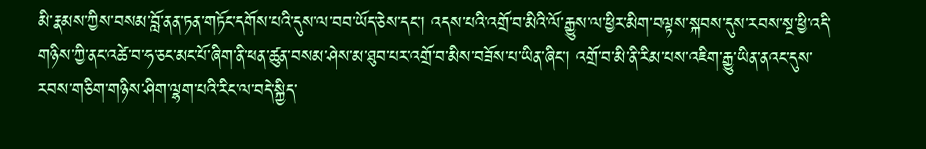མི་རྣམས་ཀྱིས་བསམ་བློ་ནན་ཏན་གཏོང་དགོས་པའི་དུས་ལ་བབ་ཡོད་ཅེས་དང་། འདས་པའི་འགྲོ་བ་མིའི་ལོ་རྒྱུས་ལ་ཕྱིར་མིག་བལྟས་སྐབས་དུས་རབས་སྔ་ཕྱི་འདི་གཉིས་ཀྱི་ནང་འཚེ་བ་ཧ་ཅང་མང་པོ་ཞིག་ནི་ཕན་ཚུན་བསམ་ཤེས་མ་ཐུབ་པར་འགྲོ་བ་མིས་བཟོས་པ་ཡིན་ཞིང་། འགྲོ་བ་མི་ནི་རིམ་པས་འཇིག་རྒྱུ་ཡིན་ནའང་དུས་རབས་གཅིག་གཉིས་ཤིག་ལྷག་པའི་རིང་ལ་བདེ་སྐྱིད་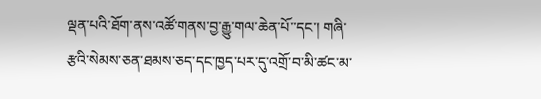ལྡན་པའི་ཐོག་ནས་འཚོ་གནས་བྱ་རྒྱུ་གལ་ཆེན་པོ་་དང་། གཞི་རྩའི་སེམས་ཅན་ཐམས་ཅད་དང་ཁྱད་པར་དུ་འགྲོ་བ་མི་ཚང་མ་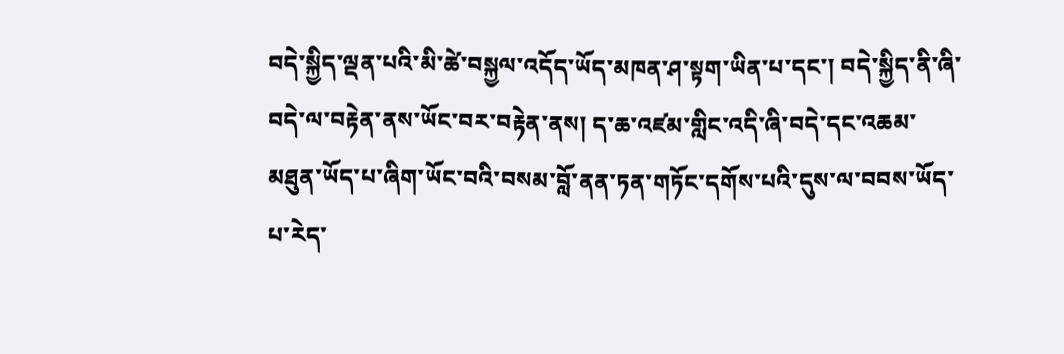བདེ་སྐྱིད་ལྡན་པའི་མི་ཚེ་བསྐྱལ་འདོད་ཡོད་མཁན་ཤ་སྟག་ཡིན་པ་དང་། བདེ་སྐྱིད་ནི་ཞི་བདེ་ལ་བརྟེན་ནས་ཡོང་བར་བརྟེན་ནས། ད་ཆ་འཛམ་གླིང་འདི་ཞི་བདེ་དང་འཆམ་མཐུན་ཡོད་པ་ཞིག་ཡོང་བའི་བསམ་བློ་ནན་ཏན་གཏོང་དགོས་པའི་དུས་ལ་བབས་ཡོད་པ་རེད་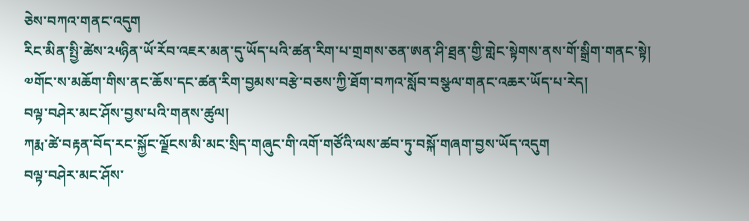ཅེས་བཀའ་གནང་འདུག
རིང་མིན་སྤྱི་ཚེས་༢༥ཉིན་ཡོ་རོབ་འཇར་མན་དུ་ཡོད་པའི་ཚན་རིག་པ་གྲགས་ཅན་ཨན་ཤི་ཐྲན་གྱི་གླེང་སྟེགས་ནས་གོ་སྒྲིག་གནང་སྟེ། ༧གོང་ས་མཆོག་གིས་ནང་ཆོས་དང་ཚན་རིག་བྱམས་བརྩེ་བཅས་ཀྱི་ཐོག་བཀའ་སློབ་བསྩལ་གནང་འཆཪ་ཡོད་པ་རེད།
བལྟ་བཤེར་མང་ཤོས་བྱས་པའི་གནས་ཚུལ།
ཀརྨ་ཚེ་བརྟན་བོད་རང་སྐྱོང་ལྗོངས་མི་མང་སྲིད་གཞུང་གི་འགོ་གཙོའི་ལས་ཚབ་ཏུ་བསྐོ་གཞག་བྱས་ཡོད་འདུག
བལྟ་བཤེར་མང་ཤོས་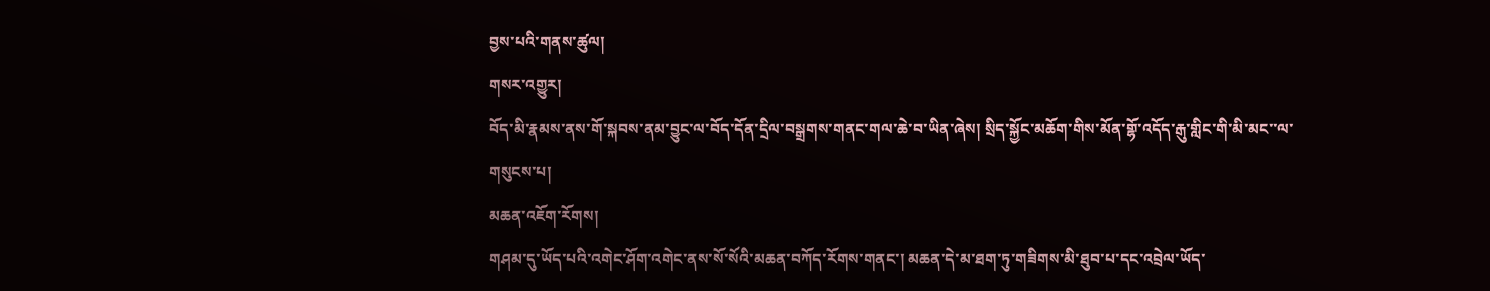བྱས་པའི་གནས་ཚུལ།
གསར་འགྱུར།
བོད་མི་རྣམས་ནས་གོ་སྐབས་ནམ་བྱུང་ལ་བོད་དོན་དྲིལ་བསྒྲགས་གནང་གལ་ཆེ་བ་ཡིན་ཞེས། སྲིད་སྐྱོང་མཆོག་གིས་མོན་གྷོ་འདོད་རྒུ་གླིང་གི་མི་མང་་ལ་གསུངས་པ།
མཆན་འཇོག་རོགས།
གཤམ་དུ་ཡོད་པའི་འགེང་ཤོག་འགེང་ནས་སོ་སོའི་མཆན་བཀོད་རོགས་གནང་། མཆན་དེ་མ་ཐག་ཏུ་གཟིགས་མི་ཐུབ་པ་དང་འབྲེལ་ཡོད་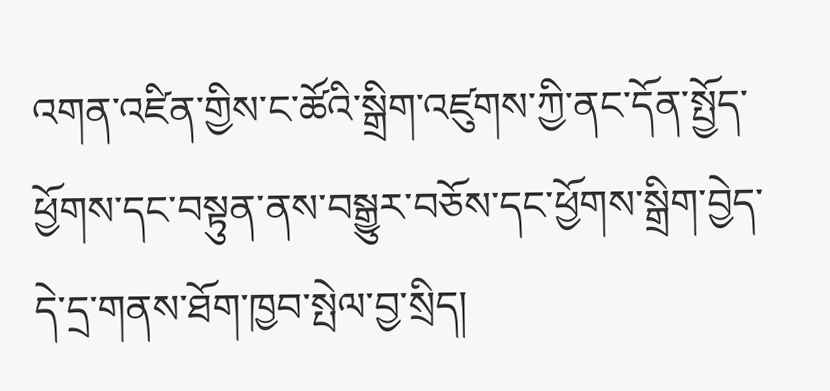འགན་འཛིན་གྱིས་ང་ཚོའི་སྒྲིག་འཛུགས་ཀྱི་ནང་དོན་སྤྱོད་ཕྱོགས་དང་བསྟུན་ནས་བསྒྱུར་བཅོས་དང་ཕྱོགས་སྒྲིག་བྱེད་དེ་དྲ་གནས་ཐོག་ཁྱབ་སྤེལ་བྱ་སྲིད།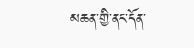མཆན་གྱི་ནང་དོན་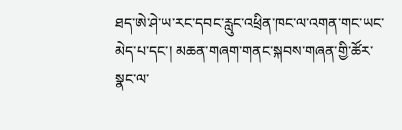ཐད་ཨེ་ཤེ་ཡ་རང་དབང་རླུང་འཕྲིན་ཁང་ལ་འགན་གང་ཡང་མེད་པ་དང་། མཆན་གཞག་གནང་སྐབས་གཞན་གྱི་ཚོར་སྣང་ལ་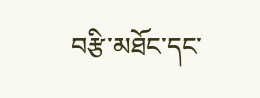བརྩི་མཐོང་དང་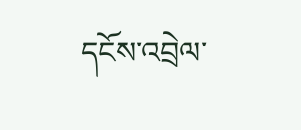དངོས་འབྲེལ་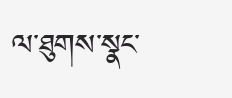ལ་ཐུགས་སྣང་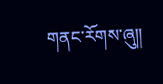གནང་རོགས་ཞུ༎